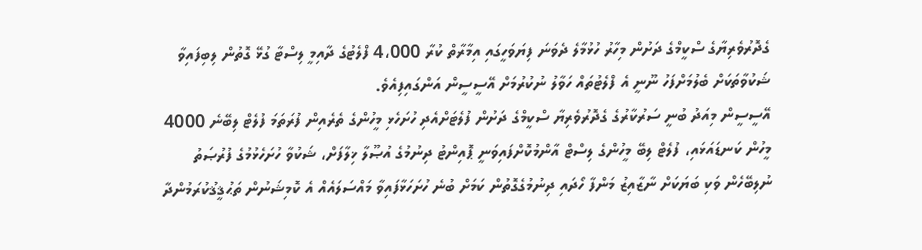ގެދޮރުވެރިޔާގެ ސްކީމްގެ ދަށުން މިހާރު ހުޅުމާލެ ދެވަނަ ފިޔަވަހީގައި އިމާރާތް ކުރާ 4،000 ފްލެޓުގެ ދާއިމީ ލިސްޓާ ގުޅޭ ގޮތުން ލިބިފައިވާ ޝަކުވާތަކަށް ބެލުމަށްފަހު ނޫނީ އެ ފްލެޓުތައް ހަވާލު ނުކުރުމަށް އޭސީސީން އަންގައިފިއެވެ.
އޭސީސީން މިއަދު ބުނީ ސަރުކާރުގެ ގެދޮރުވެރިޔާ ސްކީމްގެ ދަށުން ފުލެޓަށްއެދި ހުށަހެޅި މީހުންގެ ތެރެއިން ފުރަތަމަ ފުލެޓް ލިބޭނެ 4000 މީހުން ކަނޑައަޅައި، ފުލެޓް ލިބޭ މީހުންގެ ލިސްޓް އާންމުކޮށްފައިވަނީ ޕޮއިންޓު ދިނުމުގެ އުޞޫލާ ޚިލާފަށް، ޝަކުވާ ހުށަހެޅުމުގެ ފުރުޞަތު ނުލިބޭހެން ވަކި ބަޔަކަށް ނާޒާއިޒު މަންފާ ހޯދައި ދިނުމުގެގޮތުން ކަމަށް ބުނެ ހުށަހަޅާފައިވާ މައްސަލައެއް އެ ކޮމިޝަނުން ތަޙުޤީޤުކުރަމުންދާ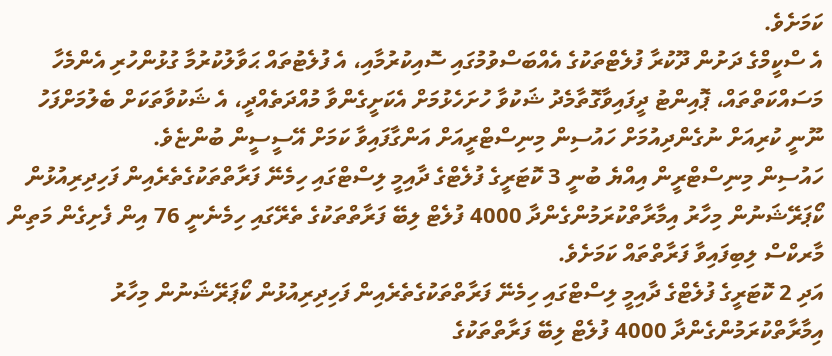ކަމަށެވެ.
އެ ސްކީމްގެ ދަށުން ދޫކުރާ ފުލެޓްތަކުގެ އެއްބަސްވުމުގައި ސޮއިކުރުމާއި، އެ ފުލެޓުތައް ޙަވާލުކުރުމާ ގުޅުންހުރި އެންމެހާ މަސައްކަތްތައް، ޕޮއިންޓު ދީފައިވާގޮތާމެދު ޝަކުވާ ހުށަހެޅުމަށް އެކަށީގެންވާ މުއްދަތެއްދީ، އެ ޝަކުވާތަކަށް ބެލުމަށްފަހު ނޫނީ ކުރިއަށް ނުގެންދިއުމަށް ހައުސިން މިނިސްޓްރީއަށް އަންގާފައިވާ ކަމަށް އޭސީސީން ބުންޏެވެ.
ހައުސިން މިނިސްޓްރީން އިއްޔެ ބުނީ 3 ކޮޓަރީގެ ފުލެޓްގެ ދާއިމީ ލިސްޓްގައި ހިމެނޭ ފަރާތްތަކުގެތެރެއިން ފަހިދިރިއުޅުން ކޯޕަރޭޝަނުން މިހާރު އިމާރާތްކުރަމުންގެންދާ 4000 ފުލެޓް ލިބޭ ފަރާތްތަކުގެ ތެރޭގައި ހިމެނެނީ 76 އިން ފެށިގެން މަތިން މާރކްސް ލިބިފައިވާ ފަރާތްތައް ކަމަށެވެ.
އަދި 2 ކޮޓަރީގެ ފުލެޓްގެ ދާއިމީ ލިސްޓްގައި ހިމެނޭ ފަރާތްތަކުގެތެރެއިން ފަހިދިރިއުޅުން ކޯޕަރޭޝަނުން މިހާރު އިމާރާތްކުރަމުންގެންދާ 4000 ފުލެޓް ލިބޭ ފަރާތްތަކުގެ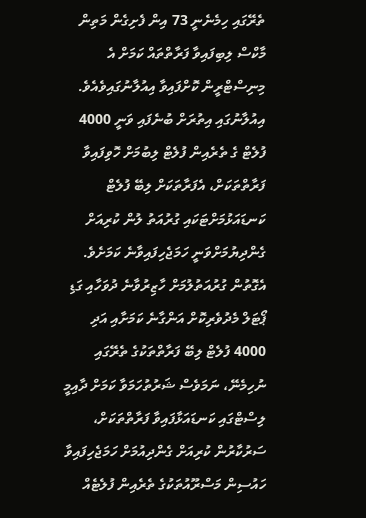ތެރޭގައި ހިމެނެނީ 73 އިން ފެށިގެން މަތިން މާކްސް ލިބިފައިވާ ފަރާތްތައް ކަމަށް އެ މިނިސްޓްރީން ކޮށްފައިވާ އިއުލާނުގައިވެއެވެ.
އިއުލާނުގައި އިތުރަށް ބުނެފައި ވަނީ 4000 ފުލެޓް ގެ ތެރެއިން ފުލެޓް ލިބުމަށް ހޮވިފައިވާ ފަރާތްތަކަށް، އެފަރާތަކަށް ލިބޭ ފުލެޓް ކަނޑައަޅުމަށްޓަކައި ގުރުއަތު ލުން ކުރިއަށް ގެންދިޔުމަށްވަނީ ހަމަޖެހިފައިވާނެ ކަމަށެވެ.
އެގޮތުން ގުރުއަތުލުމަށް ހާޒިރުވާނެ ދުވަހާއި ގަޑި ޕޯޓަލް މެދުވެރިކޮށް އަންގާނެ ކަމަށާއި އަދި 4000 ފުލެޓް ލިބޭ ފަރާތްތަކުގެ ތެރޭގައި ނުހިމެނޭ، ނަމަވެސް ޝަރުތުހަމަވާ ކަމަށް ދާއިމީ ލިސްޓްގައި ކަނޑައަޅާފައިވާ ފަރާތްތަކަށް، ސަރުކާރުން ކުރިއަށް ގެންދިއުމަށް ހަމަޖެހިފައިވާ ހައުސިން މަސްރޫއުތަކުގެ ތެރެއިން ފުލެޓެއް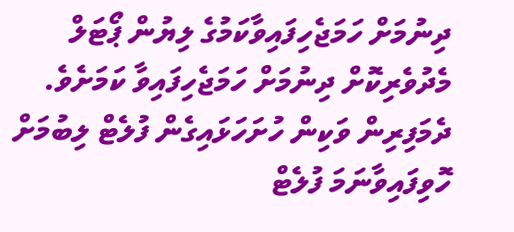ދިނުމަށް ހަމަޖެހިފައިވާކަމުގެ ލިޔުން ޕޯޓަލް މެދުވެރިކޮށް ދިނުމަށް ހަމަޖެހިފައިވާ ކަމަށެވެ.
ދެމަފިރިން ވަކިން ހުށަހަޅައިގެން ފުލެޓް ލިބުމަށް ހޮވިފައިވާނަމަ ފުލެޓް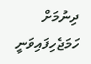ދިނުމަށް ހަމަޖެހިފައިވަނީ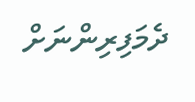ދެމަފިރިންނަށް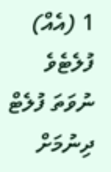1 (އެއް) ފުލެޓެވެ ނުވަތަ ފުލެޓް ދިނުމަށް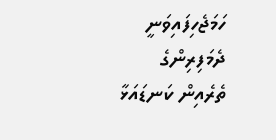ހަމަޖެހިފައިވަނީ ދެމަފިރިންގެ ތެރެއިން ކަނޑައަޅާ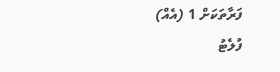ފަރާތަކަށް 1 (އެއް) ފުލެޓު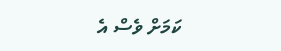ކަމަށް ވެސް އެ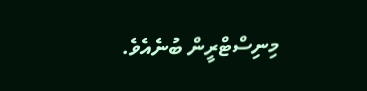މިނިސްޓްރީން ބުނެއެވެ.